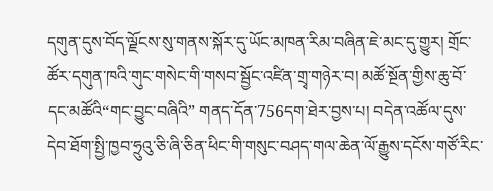དགུན་དུས་བོད་ལྗོངས་སུ་གནས་སྐོར་དུ་ཡོང་མཁན་རིམ་བཞིན་ཇེ་མང་དུ་གྱུར། གྲོང་ཚོར་དགུན་ཁའི་གུང་གསེང་གི་གསབ་སྦྱོང་འཛིན་གྲྭ་གཉེར་བ། མཚོ་སྔོན་གྱིས་ཆུ་བོ་དང་མཚོའི“གང་བྱུང་བཞིའི” གནད་དོན་756དག་ཐེར་བྱས་པ། བདེན་འཚོལ་དུས་དེབ་ཐོག་སྤྱི་ཁྱབ་ཧྲུའུ་ཅི་ཞི་ཅིན་ཕིང་གི་གསུང་བཤད་གལ་ཆེན་ལོ་རྒྱུས་དངོས་གཙོ་རིང་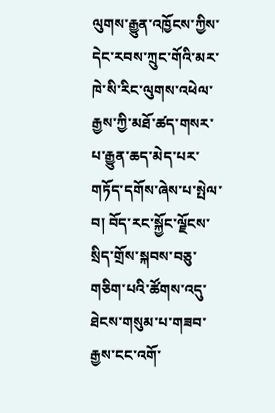ལུགས་རྒྱུན་འཁྱོངས་ཀྱིས་དེང་རབས་ཀྲུང་གོའི་མར་ཁེ་སི་རིང་ལུགས་འཕེལ་རྒྱས་ཀྱི་མཐོ་ཚད་གསར་པ་རྒྱུན་ཆད་མེད་པར་གཏོད་དགོས་ཞེས་པ་སྤེལ་བ། བོད་རང་སྐྱོང་ལྗོངས་སྲིད་གྲོས་སྐབས་བཅུ་གཅིག་པའི་ཚོགས་འདུ་ཐེངས་གསུམ་པ་གཟབ་རྒྱས་ངང་འགོ་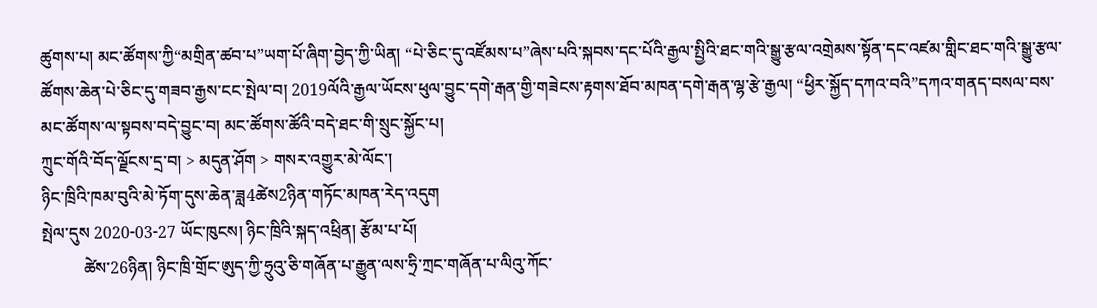ཚུགས་པ། མང་ཚོགས་ཀྱི“མགྲིན་ཚབ་པ”ཡག་པོ་ཞིག་བྱེད་ཀྱི་ཡིན། “པེ་ཅིང་དུ་འཛོམས་པ”ཞེས་པའི་སྐབས་དང་པོའི་རྒྱལ་སྤྱིའི་ཐང་གའི་སྒྱུ་རྩལ་འགྲེམས་སྟོན་དང་འཛམ་གླིང་ཐང་གའི་སྒྱུ་རྩལ་ཚོགས་ཆེན་པེ་ཅིང་དུ་གཟབ་རྒྱས་ངང་སྤེལ་བ། 2019ལོའི་རྒྱལ་ཡོངས་ཕུལ་བྱུང་དགེ་རྒན་གྱི་གཟེངས་རྟགས་ཐོབ་མཁན་དགེ་རྒན་ལྷ་རྩེ་རྒྱལ། “ཕྱིར་སྐྱོད་དཀའ་བའི”དཀའ་གནད་བསལ་བས་མང་ཚོགས་ལ་སྟབས་བདེ་བྱུང་བ། མང་ཚོགས་ཚོའི་བདེ་ཐང་གི་སྲུང་སྐྱོང་པ།
ཀྲུང་གོའི་བོད་ལྗོངས་དྲ་བ། > མདུན་ཤོག > གསར་འགྱུར་མེ་ལོང་།
ཉིང་ཁྲིའི་ཁམ་བུའི་མེ་ཏོག་དུས་ཆེན་ཟླ4ཚེས2ཉིན་གཏོང་མཁན་རེད་འདུག
སྤེལ་དུས 2020-03-27 ཡོང་ཁུངས། ཉིང་ཁྲིའི་སྐད་འཕྲིན། རྩོམ་པ་པོ།
          ཚེས་26ཉིན། ཉིང་ཁྲི་གྲོང་ཨུད་ཀྱི་ཧྲུའུ་ཅི་གཞོན་པ་རྒྱུན་ལས་ཧྲི་ཀྲང་གཞོན་པ་ལིའུ་ཀོང་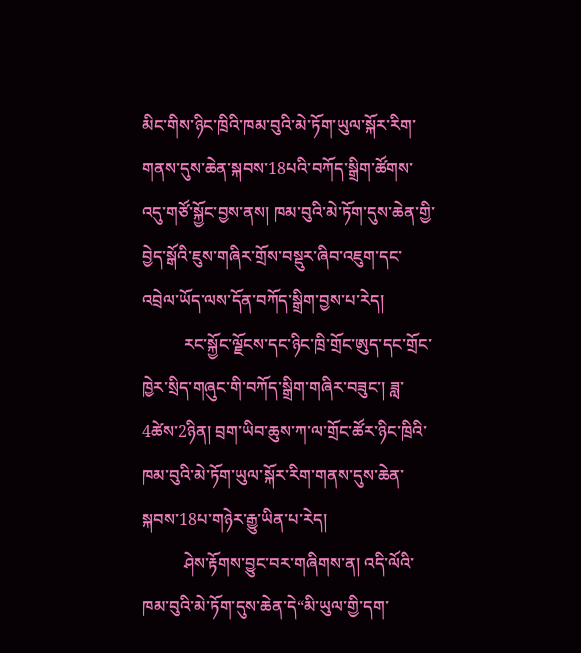མིང་གིས་ཉིང་ཁྲིའི་ཁམ་བུའི་མེ་ཏོག་ཡུལ་སྐོར་རིག་གནས་དུས་ཆེན་སྐབས་18པའི་བཀོད་སྒྲིག་ཚོགས་འདུ་གཙོ་སྐྱོང་བྱས་ནས། ཁམ་བུའི་མེ་ཏོག་དུས་ཆེན་གྱི་བྱེད་སྒོའི་ཇུས་གཞིར་གྲོས་བསྡུར་ཞིབ་འཇུག་དང་འབྲེལ་ཡོད་ལས་དོན་བཀོད་སྒྲིག་བྱས་པ་རེད།
          རང་སྐྱོང་ལྗོངས་དང་ཉིང་ཁྲི་གྲོང་ཨུད་དང་གྲོང་ཁྱེར་སྲིད་གཞུང་གི་བཀོད་སྒྲིག་གཞིར་བཟུང་། ཟླ་4ཚེས་2ཉིན། བྲག་ཡིབ་ཆུས་ཀ་ལ་གྲོང་ཚོར་ཉིང་ཁྲིའི་ཁམ་བུའི་མེ་ཏོག་ཡུལ་སྐོར་རིག་གནས་དུས་ཆེན་སྐབས་18པ་གཉེར་རྒྱུ་ཡིན་པ་རེད།
          ཤེས་རྟོགས་བྱུང་བར་གཞིགས་ན། འདི་ལོའི་ཁམ་བུའི་མེ་ཏོག་དུས་ཆེན་དེ“མི་ཡུལ་གྱི་དག་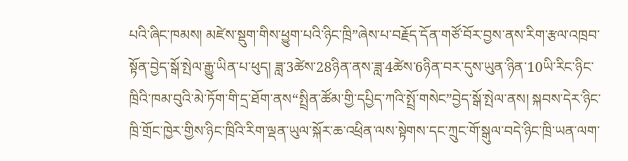པའི་ཞིང་ཁམས། མཛེས་སྡུག་གིས་ཕྱུག་པའི་ཉིང་ཁྲི”ཞེས་པ་བརྗོད་དོན་གཙོ་བོར་བྱས་ནས་རིག་རྩལ་འཁྲབ་སྟོན་བྱེད་སྒོ་སྤེལ་རྒྱུ་ཡིན་པ་ཕུད། ཟླ་3ཚེས་28ཉིན་ནས་ཟླ་4ཚེས་6ཉིན་བར་དུས་ཡུན་ཉིན་10ཡི་རིང་ཉིང་ཁྲིའི་ཁམ་བུའི་མེ་ཏོག་གི་དྲ་ཐོག་ནས“སྤྲིན་ཚོམ་གྱི་དཔྱིད་ཀའི་སྤྲོ་གསེང”བྱེད་སྒོ་སྤེལ་ནས། སྐབས་དེར་ཉིང་ཁྲི་གྲོང་ཁྱེར་གྱིས་ཉིང་ཁྲིའི་རིག་ལྡན་ཡུལ་སྐོར་ཆ་འཕྲིན་ལས་སྟེགས་དང་ཀྲུང་གོ་སྒུལ་བདེ་ཉིང་ཁྲི་ཡན་ལག་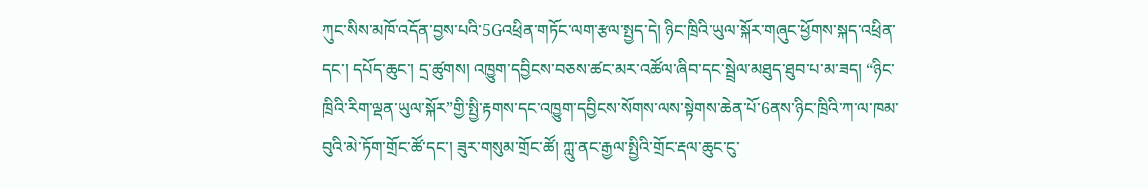ཀུང་སིས་མཁོ་འདོན་བྱས་པའི་5Gའཕྲིན་གཏོང་ལག་རྩལ་སྤྱད་དེ། ཉིང་ཁྲིའི་ཡུལ་སྐོར་གཞུང་ཕྱོགས་སྐད་འཕྲིན་དང་། དཔོད་ཆུང་། དྲ་ཚུགས། འཁྱུག་དབྱིངས་བཅས་ཚང་མར་འཚོལ་ཞིབ་དང་སྦྲེལ་མཐུད་ཐུབ་པ་མ་ཟད། “ཉིང་ཁྲིའི་རིག་ལྡན་ཡུལ་སྐོར”གྱི་སྤྱི་རྟགས་དང་འཁྱུག་དབྱིངས་སོགས་ལས་སྟེགས་ཆེན་པོ་6ནས་ཉིང་ཁྲིའི་ཀ་ལ་ཁམ་བུའི་མེ་ཏོག་གྲོང་ཚོ་དང་། ཟུར་གསུམ་གྲོང་ཚོ། ཀླུ་ནང་རྒྱལ་སྤྱིའི་གྲོང་རྡལ་ཆུང་ངུ་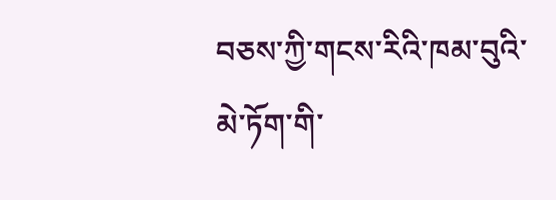བཅས་ཀྱི་གངས་རིའི་ཁམ་བུའི་མེ་ཏོག་གི་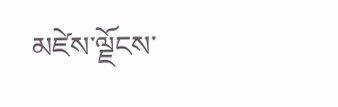མཛེས་ལྗོངས་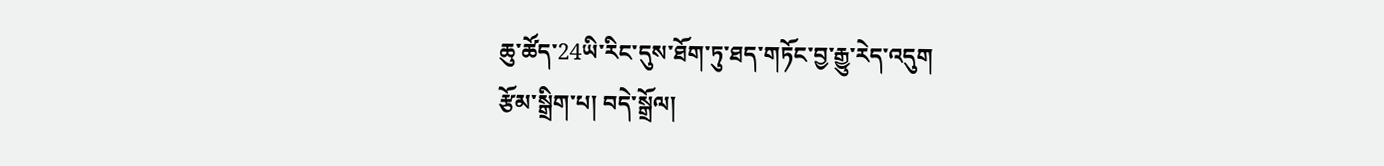ཆུ་ཚོད་24ཡི་རིང་དུས་ཐོག་ཏུ་ཐད་གཏོང་བྱ་རྒྱུ་རེད་འདུག
རྩོམ་སྒྲིག་པ། བདེ་སྒྲོལ།